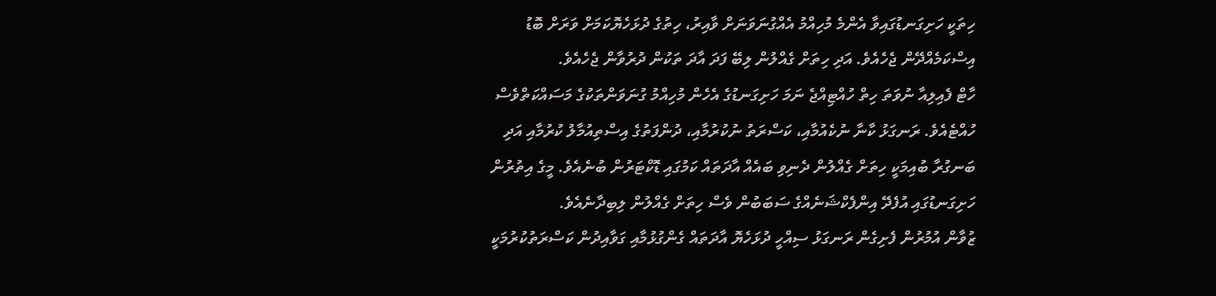ހިތަކީ ހަށިގަނޑުގައިވާ އެންމެ މުހިއްމު އެއްގުނަވަނަށް ވާއިރު، ހިތުގެ ދުޅަހެޔޮކަމަށް ވަރަށް ބޮޑު އިސްކަމެއްދޭން ޖެހެއެވެ. އަދި ހިތަށް ގެއްލުން ލިބޭ ފަދަ އާދަ ތަކުން ދުރުވާން ޖެހެއެވެ.
ހާޓް ފެއިލިއާ ނުވަތަ ހިތް ހުއްޓިއްޖެ ނަމަ ހަށިގަނޑުގެ އެހެން މުހިއްމު ގުނަވަންތަކުގެ މަސައްކަތްވެސް ހުއްޓެއެވެ. ރަނގަޅު ކާނާ ނުކެއުމާއި، ކަސްރަތު ނުކުރުމާއި، ދުންފަތުގެ އިސްތިއުމާލު ކުރުމާއި އަދި ބަނގުރާ ބުއިމަކީ ހިތަށް ގެއްލުން ދެނިވި ބައެއް އާދަތައް ކަމުގައި ޑޮކްޓަރުން ބުނެއެވެ. މީގެ އިތުރުން ހަށިގަނޑުގައި އުފެދޭ އިންފެކްޝަނެއްގެ ސަބަބުން ވެސް ހިތަށް ގެއްލުން ލިބިދާނެއެވެ.
ޒުވާން އުމުރުން ފެށިގެން ރަނގަޅު ސިއްހީ ދުޅަހެޔޮ އާދަތައް ގެންގުޅުމާއި ގަވާއިދުން ކަސްރަތުކުރުމަކީ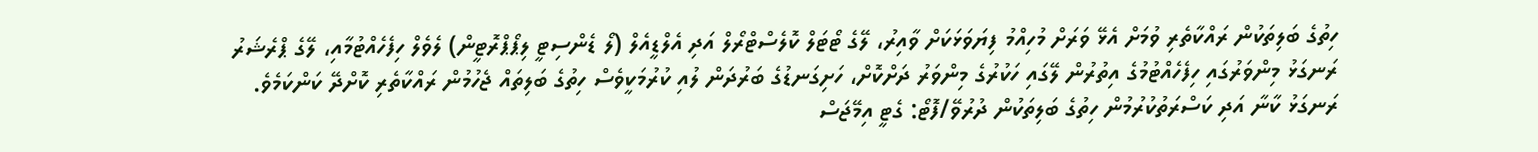ހިތުގެ ބަލިތަކުން ރައްކާތެރި ވުމަށް އެޅޭ ވަރަށް މުހިއްމު ފިޔަވަޅަކަށް ވާއިރު، ލޭގެ ޓޯޓަލް ކޮލެސްޓްރޯލް އަދި އެލްޑީއެލް (ލޯ ޑެންސިޓީ ލިޕޯޕްރޮޓީން) ލެވެލް ހިފެހެއްޓުމާއި، ލޭގެ ޕްރެޝަރު ރަނގަޅު މިންވަރުގައި ހިފެހެއްޓުމުގެ އިތުރުން ލޭގައި ހަކުރުގެ މިންވަރު ދަށްކޮށް، ހަށިގަނޑުގެ ބަރުދަން ލުއި ކުރުމަކީވެސް ހިތުގެ ބަލިތައް ޖެހުމުން ރައްކާތެރި ކޮށްދޭ ކަންކަމެވެ.
ރަނގަޅު ކާނާ އަދި ކަސްރަތުކުރުމުން ހިތުގެ ބަލިތަކުން ދުރުވޭ/ފޮޓޯ: ގެޓީ އިމޭޖަސް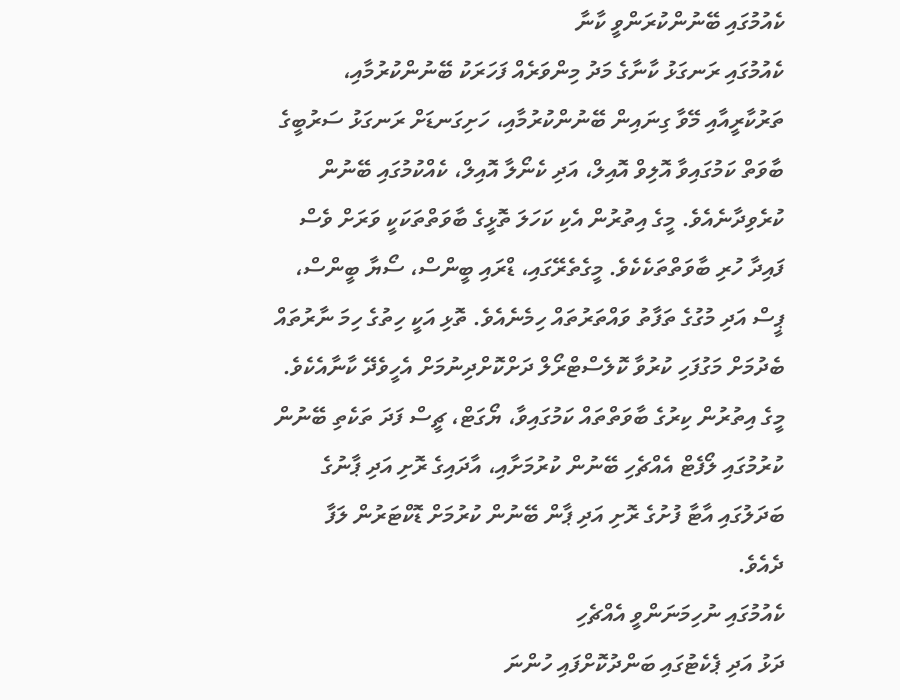ކެއުމުގައި ބޭނުންކުރަންވީ ކާނާ
ކެއުމުގައި ރަނގަޅު ކާނާގެ މަދު މިންވަރެއް ފަހަރަކު ބޭނުންކުރުމާއި، ތަރުކާރީއާއި މޭވާ ގިނައިން ބޭނުންކުރުމާއި، ހަށިގަނޑަށް ރަނގަޅު ސަރުބީގެ ބާވަތް ކަމުގައިވާ އޮލިވް އޮއިލް، އަދި ކެނޯލާ އޮއިލް، ކެއްކުމުގައި ބޭނުން ކުރެވިދާނެއެވެ. މީގެ އިތުރުން އެކި ކަހަލަ ތޮޅީގެ ބާވަތްތަކަކީ ވަރަށް ވެސް ފައިދާ ހުރި ބާވަތްތަކެކެވެ. މީގެތެރޭގައި، ޑްރައި ބީންސް، ސޯޔާ ބީންސް، ޕީސް އަދި މުގުގެ ތަފާތު ވައްތަރުތައް ހިމެނެއެވެ. ތޮޅި އަކީ ހިތުގެ ހިމަ ނާރުތައް ބެދުމަށް މަގުފަހި ކުރުވާ ކޮލެސްޓްރޯލް ދަށްކޮށްދިނުމަށް އެހީވެދޭ ކާނާއެކެވެ.
މީގެ އިތުރުން ކިރުގެ ބާވަތްތައް ކަމުގައިވާ، ޔޯގަޓް، ޗީސް ފަދަ ތަކެތި ބޭނުން ކުރުމުގައި ލޯފެޓް އެއްޗެހި ބޭނުން ކުރުމަށާއި، އާދައިގެ ރޮށި އަދި ޕާނުގެ ބަދަލުގައި އާޓާ ފުށުގެ ރޮށި އަދި ޕާން ބޭނުން ކުރުމަށް ޑޮކްޓަރުން ލަފާ ދެއެވެ.
ކެއުމުގައި ނުހިމަނަންވީ އެއްޗެހި
ދަޅު އަދި ޕެކެޓުގައި ބަންދުކޮށްފައި ހުންނަ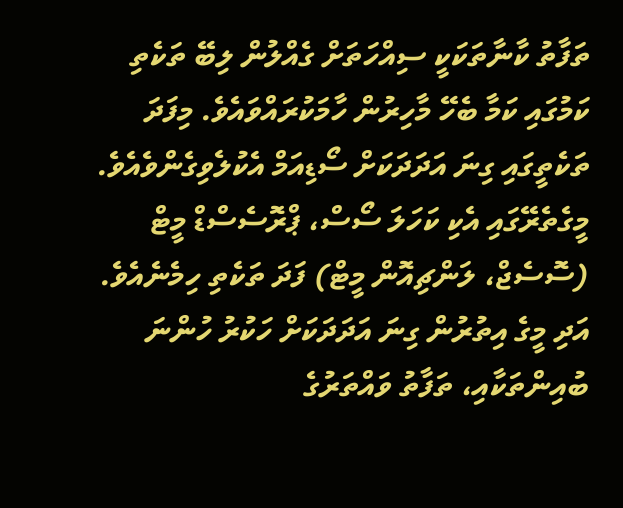ތަފާތު ކާނާތަކަކީ ސިއްހަތަށް ގެއްލުން ލިބޭ ތަކެތި ކަމުގައި ކަމާ ބެހޭ މާހިރުން ހާމަކުރައްވައެވެ. މިފަދަ ތަކެތީގައި ގިނަ އަދަދަކަށް ސޯޑިއަމް އެކުލެވިގެންވެއެވެ. މީގެތެރޭގައި އެކި ކަހަލަ ސޯސް، ޕްރޮސެސްޑް މީޓް (ސޮސެޖް، ލަންޗިއޮން މީޓް) ފަދަ ތަކެތި ހިމެނެއެވެ. އަދި މީގެ އިތުރުން ގިނަ އަދަދަކަށް ހަކުރު ހުންނަ ބުއިންތަކާއި، ތަފާތު ވައްތަރުގެ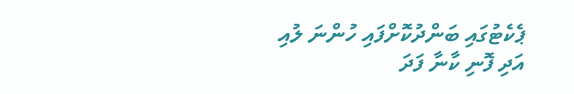ޕެކެޓުގައި ބަންދުކޮށްފައި ހުންނަ ލުއި އަދި ފޮނި ކާނާ ފަދަ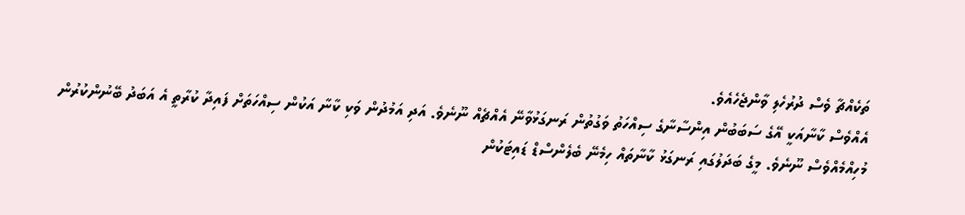ތަކެއްޗާ ވެސް ދުރުހެލި ވާންޖެހެއެވެ.
އެއްވެސް ކާނާއަކީ އޭގެ ސަބަބުން އިންސާނާގެ ސިއްހަތު ވަގުތުން ރަނގަޅުވާނޭ އެއްޗެއް ނޫނެވެ. އަދި އަމުދުން ވަކި ކާނާ އަކުން ސިއްހަތަށް ފައިދާ ކުރާތީ އެ އަބަދު ބޭނުންކުރުން މުހިއްމެއްވެސް ނޫނެވެ. މީގެ ބަދަލުގައި ރަނގަޅު ކާނާތައް ހިމެނޭ ބެލެންސްޑް ޑައިޓަކުން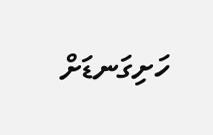ހަށިގަނޑަށް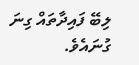ލިބޭ ފައިދާތައް ގިނަ ގުނައެވެ.